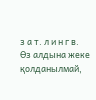з а т. л и н г в. Өз алдына жеке қолданылмай,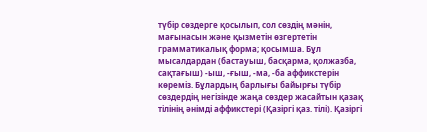түбір сөздерге қосылып, сол сөздің мәнін, мағынасын және қызметін өзгертетін грамматикалық форма; қосымша. Бұл мысалдардан (бастауыш, басқарма, қолжазба, сақтағыш) -ыш, -ғыш, -ма, -ба аффикстерін көреміз. Бұлардың барлығы байырғы түбір сөздердің негізінде жаңа сөздер жасайтын қазақ тілінің әнімді аффикстері (Қазіргі қаз. тілі). Қазіргі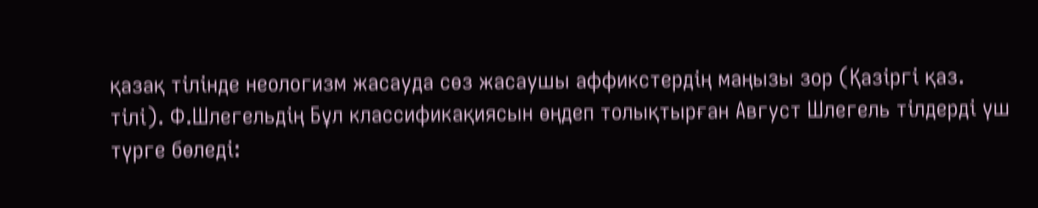қазақ тілінде неологизм жасауда сөз жасаушы аффикстердің маңызы зор (Қазіргі қаз. тілі). Ф.Шлегельдің Бұл классификақиясын өңдеп толықтырған Август Шлегель тілдерді үш түрге бөледі: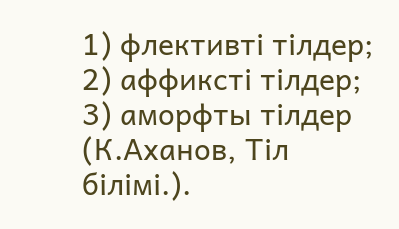1) флективті тілдер; 2) аффиксті тілдер; 3) аморфты тілдер (К.Аханов, Тіл білімі.).